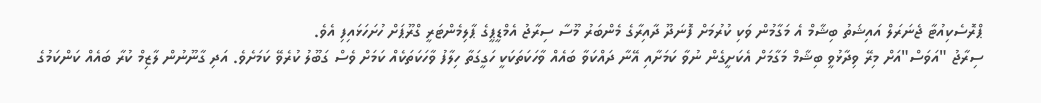ޕްރޮސެކިއުޓާ ޖެނަރަލް އައިޝަތު ބިޝާމް އެ މަގާމުން ވަކި ކުރުމަށް ފޮނަދޫ ދާއިރާގެ މެންބަރު މޫސާ ސިރާޖު އެމްޑީޕީގެ ޕާލިމެންޓަރީ ގްރޫޕަށް ހުށަހަޅައިފި އެވެ.
ސިރާޖު "އަވަސް"އަށް މިރޭ ވިދާޅުވީ ބިޝާމް މަގާމަށް އެކަށީގެން ނުވާ ކަމަށާއި އޭނާ ދައްކަވާ ބައެއް ވާހަކަތަކަކީ ހަގީގަތާ ހިލާފު ވާހަކަތަކެއް ކަމަށް ވެސް ގަބޫލު ކުރެވޭ ކަމަށެވެ. އަދި ގާނޫނުން ލާޒިމް ކުރާ ބައެއް ކަންކަމުގެ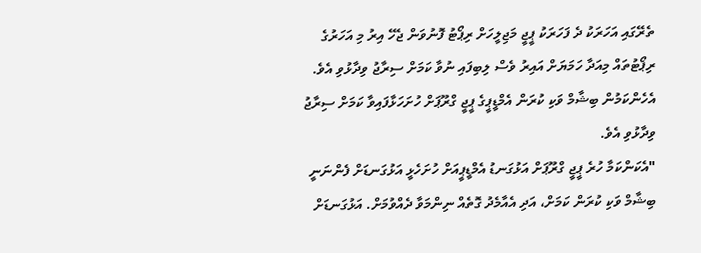ތެރޭގައި އަހަރަކު ދެ ފަހަރަކު ޕީޖީ މަޖިލީހަށް ރިޕޯޓު ފޮނުވަން ޖެހޭ އިރު މި އަހަރުގެ ރިޕޯޓުތައް މިއަދާ ހަމަޔަށް އައިރު ވެސް ލިބިފައި ނުވާ ކަމަށް ސިރާޖު ވިދާޅުވި އެވެ. އެހެންކަމުން ބިޝާމް ވަކި ކުރަން އެމްޑީޕީގެ ޕީޖީ ގްރޫޕަށް ހުށަހަޅާފައިވާ ކަމަށް ސިރާޖު ވިދާޅުވި އެވެ.
"އެކަންކަމާ ހުރެ ޕީޖީ ގްރޫޕަށް އަޅުގަނޑު އެމްޑީޕީއަށް ހުށަހެޅީ އަޅުގަނޑަށް ފެންނަނީ ބިޝާމް ވަކި ކުރަން ކަމަށް، އަދި އެއާމެދު ގޮތެއް ނިންމަވާ ދެއްވުމަށް. އަޅުގަނޑަށް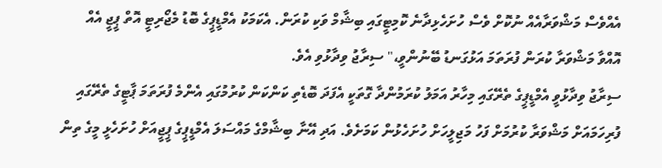އެއްވެސް މަޝްވަރާއެއް ނުކޮށް ވެސް ހުށަހެޅިދާނެ ކޮމިޓީގައި ބިޝާމް ވަކި ކުރަން. އެކަމަކު އެމްޑީޕީގެ ބޮޑު މެޖޯރިޓީ އޮތް ޕީޖީ އެއް އޮއްވާ މަޝްވަރާ ކުރަން ފުރަތަމަ އަޅުގަނޑު ބޭނުންވީ،" ސިރާޖު ވިދާޅުވި އެވެ.
ސިރާޖު ވިދާޅުވީ އެމްޑީޕީގެ ތެރޭގައި މިހާރު އަމަލު ކުރަމުންދާ ގޮތަކީ އެފަދަ ބޮޑެތި ކަންކަން ކުރުމުގައި އެންމެ ފުރަތަމަ ޕާޓީގެ ތެރޭގައި ފުރިހަމައަށް މަޝްވަރާ ކުރުމަށް ފަހު މަޖިލީހަށް ހުށަހެޅުން ކަމަށެވެ. އަދި އޭނާ ބިޝާމްގެ މައްސަލަ އެމްޑީޕީގެ ޕީޖީއަށް ހުށަހެޅީ މީގެ ތިން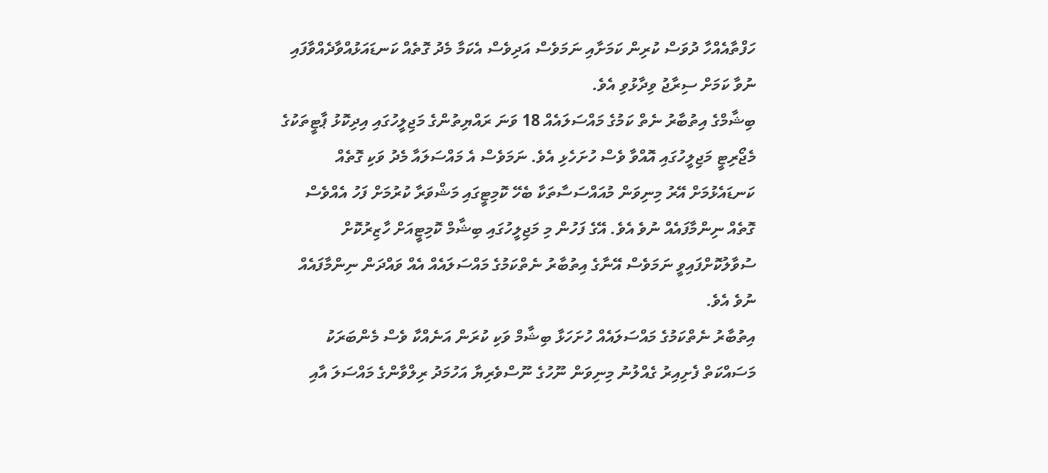ހަފްތާއެއްހާ ދުވަސް ކުރިން ކަމަށާއި ނަމަވެސް އަދިވެސް އެކަމާ މެދު ގޮތެއް ކަނޑައަޅުއްވާދެއްވާފައި ނުވާ ކަމަށް ސިރާޖު ވިދާޅުވި އެވެ.
ބިޝާމްގެ އިތުބާރު ނެތް ކަމުގެ މައްސަލައެއް 18 ވަނަ ރައްޔިތުންގެ މަޖިލީހުގައި އިދިކޮޅު ޕާޓީތަކުގެ މެޖޯރިޓީ މަޖިލީހުގައި އޮއްވާ ވެސް ހުށަހެޅި އެވެ. ނަމަވެސް އެ މައްސަލައާ މެދު ވަކި ގޮތެއް ކަނޑައެޅުމަށް އޭރު މިނިވަން މުއައްސަސާތަކާ ބެހޭ ކޮމިޓީގައި މަޝްވަރާ ކުރުމަށް ފަހު އެއްވެސް ގޮތެއް ނިންމާފައެއް ނުވެ އެވެ. އޭގެ ފަހުން މި މަޖިލީހުގައި ބިޝާމް ކޮމިޓީއަށް ހާޒިރުކޮށް ސުވާލުކޮށްފައިވީ ނަމަވެސް އޭނާގެ އިތުބާރު ނެތްކަމުގެ މައްސަލައެއް އެއް ވައްދަން ނިންމާފައެއް ނުވެ އެވެ.
އިތުބާރު ނެތްކަމުގެ މައްސަލައެއް ހުށަހަޅާ ބިޝާމް ވަކި ކުރަން އަނެއްކާ ވެސް މެންބަރަކު މަސައްކަތް ފެށިއިރު ގެއްލުނު މިނިވަން ނޫހުގެ ނޫސްވެރިޔާ އަހުމަދު ރިލްވާންގެ މައްސަލަ އާއި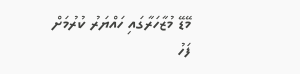މޭޑޭ މުޒާހަރާގައި ހައްޔަރު ކުރުމަށް ފަހު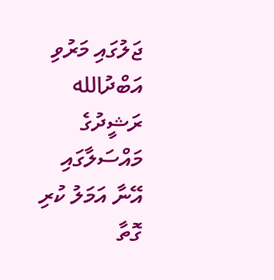ޖަލުގައި މަރުވި އަބްދުالله ރަޝީދުގެ މައްސަލާގައި އޭނާ އަމަލު ކުރި ގޮތާ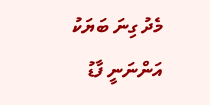މެދު ގިނަ ބަޔަކު އަންނަނީ ފާޑު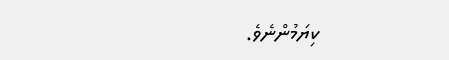ކިޔަމުންނެވެ.